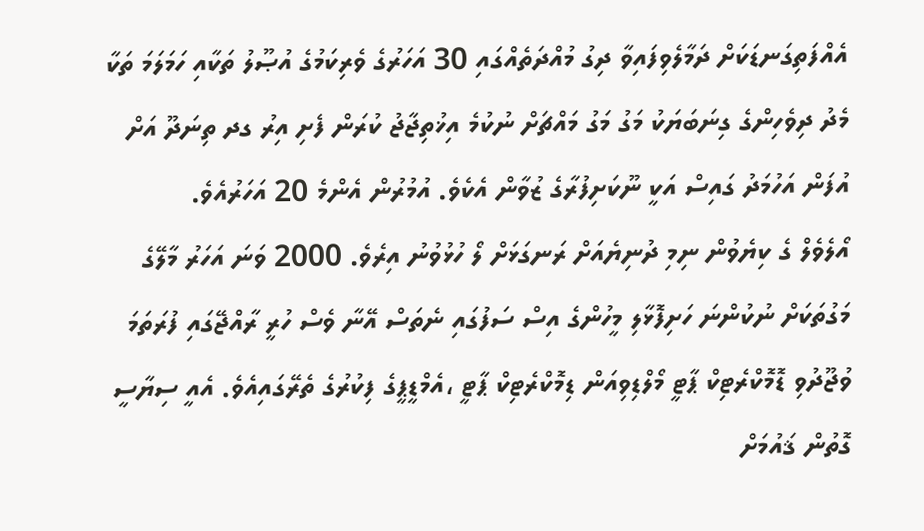އެއްފަތިގަނޑަކަށް ދަމާލެވިފައިވާ ދިގު މުއްދަތެއްގައި 30 އަހަރުގެ ވެރިކަމުގެ އުޞޫލު ތަކާއި ހަމަލަމަ ތަކާ މެދު ދިވެހިންގެ ގިނަބަޔަކު މަގު މަގު މައްޗަށް ނުކުމެ އިޚުތިޖާޖު ކުރަން ފެށި އިރު ގދ ތިނަދޫ އަށް އުފަން އަހުމަދު ގައިސް އަކީ ނޫކަށިފުރާގެ ޒުވާން އެކެވެ. އުމުރުން އެންމެ 20 އަހަރުއެވެ.
އޯލެވެލް ގެ ކިޔެވުން ނިމި ދުނިޔެއަށް ރަނގަޅަށް ލޯ ހުޅުވުނު އިރެވެ. 2000 ވަނަ އަހަރު މާލޭގެ މަގުތަކަށް ނުކުންނަ ހަށިފޮޅާލި މީހުންގެ އިސް ސަފުގައި ނެތަސް އޭނާ ވެސް ހުރީ ރާއްޖޭގައި ފުރަތަމަ ވުޖޫދުވި ޑޮމޮކްރެޓިކް ޕާޓީ މޯލްޑިވިއަން ޑިމޮކްރެޓިކް ޕާޓީ ،އެމްޑީޕީގެ ފިކުރުގެ ތެރޭގައިއެވެ. އެއީ ސިޔާސީ ގޮތުން ޤައުމަށް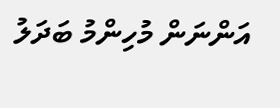އަންނަން މުހިންމު ބަދަލު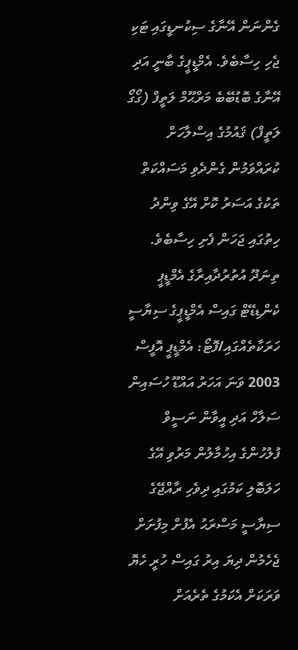ގެންނަން އޭނާގެ ސިކުނޑީގައި ޓަކި ޖެހި ހިސާބެވެ. އެމްޑީޕީގެ ބާނީ އަދި އޭނާގެ ބޮޑުބޭބެ މަރްޙޫމް ލަތީފް (ގޯގޯ ލަތީފް) ޤައުމުގެ އިސްލާހަށް ކުރައްވަމުން ގެންދެވި މަސައްކަތް ތަކުގެ އަސަރު ކޮށް އޭގެ ވިންދު ހިތުގައި ޖަހަން ފެށި ހިސާބެވެ.
ތިނަދޫ އުތުރުދާއިރާގެ އެމްޑީޕީ ކެންޑިޑޭޓް ގައިސް އެމްޑީޕީގެ ސިޔާސީ ހަރަކާތެއްގައި/ފޮޓޯ: އެމްޑީޕީ އޮފީސް
2003 ވަނަ އަހަރު އައްޑޫ ހުސައިން ސަލާހް އަދި އީވާން ނަސީވް ފުލުހުންގެ އިހުމާލުން މަރުވި އޭގެ ހަލަބޮލި ކަމުގައި ދިވެހި ރާއްޖޭގެ ސިޔާސީ މަސްރަޙު އެފުށް މިފުށަށް ޖެހެމުން ދިޔަ އިރު ގައިސް ހުރީ ހެޔޮ ވަރަކަށް އެކަމުގެ ތެރެއަށް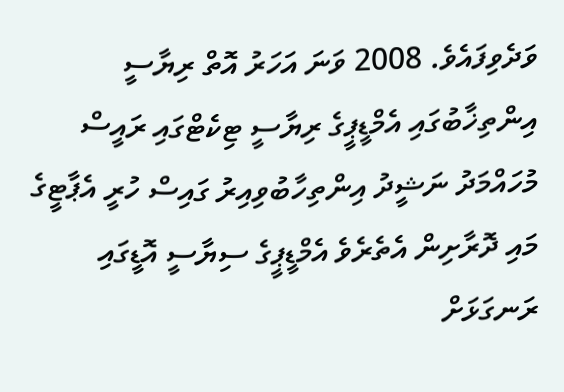ވަދެވިފައެވެ. 2008 ވަނަ އަހަރު އޮތް ރިޔާސީ އިންތިޚާބުގައި އެމްޑީޕީގެ ރިޔާސީ ޓިކެޓްގައި ރައީސް މުހައްމަދު ނަޝީދު އިންތިހާބުވިއިރު ގައިސް ހުރީ އެޕާޓީގެ މައި ދޮރާށިން އެތެރެވެ އެމްޑީޕީގެ ސިޔާސީ އޮޑީގައި ރަނގަޅަށް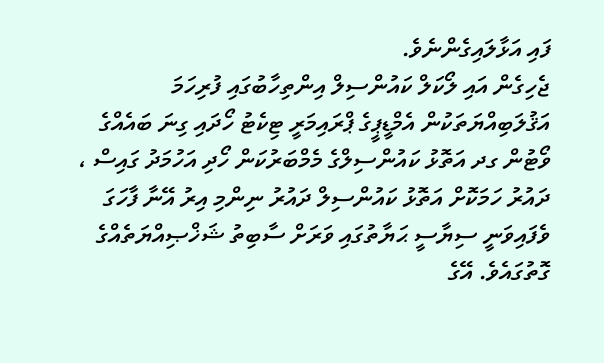ފައި އަޅާލައިގެންނެވެ.
ޖެހިގެން އައި ލޯކަލް ކައުންސިލް އިންތިހާބުގައި ފުރިހަމަ އަޤުލަބިއްޔަތަކުން އެމްޑީޕީގެ ޕްރައިމަރީ ޓިކެޓު ހޯދައި ގިނަ ބައެއްގެ ވޯޓުން ގދ އަތޮޅު ކައުންސިލްގެ މެމްބަރުކަން ހޯދި އަހުމަދު ގައިސް ، ދައުރު ހަމަކޮށް އަތޮޅު ކައުންސިލް ދައުރު ނިންމި އިރު އޭނާ ފާހަގަ ވެފައިވަނީ ސިޔާސީ ޙަޔާތުގައި ވަރަށް ސާބިތު ޝަޚްޞިއްޔަތެއްގެ ގޮތުގައެވެ. އޭގެ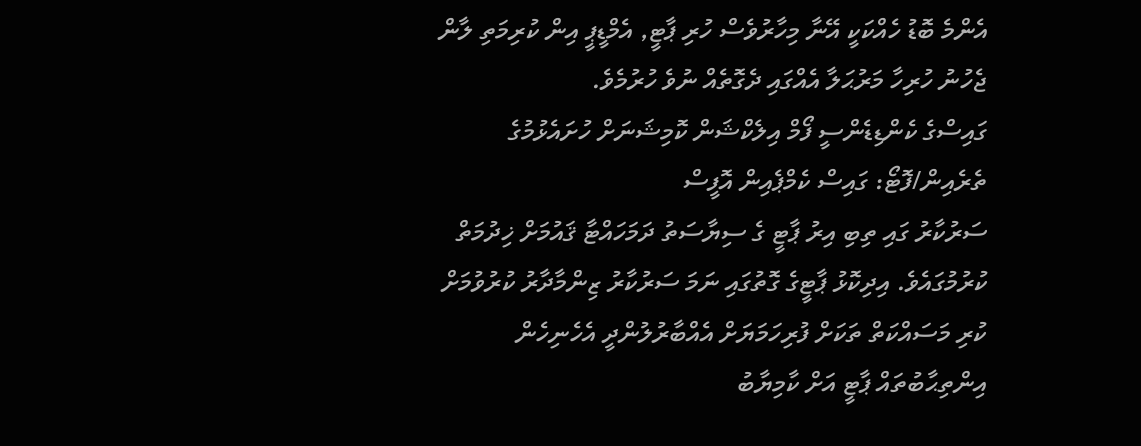އެންމެ ބޮޑު ހެއްކަކީ އޭނާ މިހާރުވެސް ހުރި ޕާޓީ, އެމްޑީޕީ އިން ކުރިމަތި ލާން ޖެހުނު ހުރިހާ މަރުޙަލާ އެއްގައި ދެގޮތެއް ނުވެ ހުރުމެވެ.
ގައިސްގެ ކެންޑިޑެންސީ ފޯމް އިލެކްޝަން ކޮމިޝަނަށް ހުށައެޅުމުގެ ތެރެއިން/ފޮޓޯ: ގައިސް ކެމްޕެއިން އޮފީސް
ސަރުކާރު ގައި ތިބި އިރު ޕާޓީ ގެ ސިޔާސަތު ދަމަހައްޓާ ޤައުމަށް ޚިދުމަތް ކުރުމުގައެވެ. އިދިކޮޅު ޕާޓީގެ ގޮތުގައި ނަމަ ސަރުކާރު ޒިންމާދާރު ކުރުވުމަށް ކުރި މަސައްކަތް ތަކަށް ފުރިހަމަޔަށް އެއްބާރުލުންދީ އެހެނިހެން އިންތިޙާބުތައް ޕާޓީ އަށް ކާމިޔާބު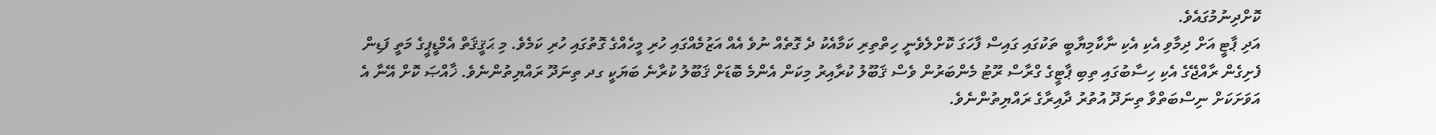ކޮށްދިނުމުގައެވެ.
އަދި ޕާޓީ އަށް ދިމާވި އެކި އެކި ނާކާމިޔާބީ ތަކުގައި ގައިސް ފާހަގަ ކޮށްލެވެނީ ހިތްތިރި ކަމާއެކު ދެ ގޮތެއް ނުވެ އެއް އަޒުމެއްގައި ހުރި މީހެއްގެ ގޮތުގައި ހުރި ކަމެވެ. މި ޙަޤީޤަތް އެމްޑީޕީގެ މަތީ ފަޑިން ފެށިގެން ރާއްޖޭގެ އެކި ހިސާބުގައި ތިބި ޕާޓީގެ ގްރާސް ރޫޓު މެންބަރުން ވެސް ޤަބޫލު ކުރާއިރު މިކަން އެންމެ ބޮޑަށް ޤަބޫލު ކުރާނެ ބަޔަކީ ގދ ތިނަދޫ ރައްޔިތުންނެވެ. ޚާއްޞަ ކޮށް އޭނާ އެ އަވަށަކަށް ނިސްބަތްވާ ތިނަދޫ އުތުރު ދާއިރާގެ ރައްޔިތުންނެވެ.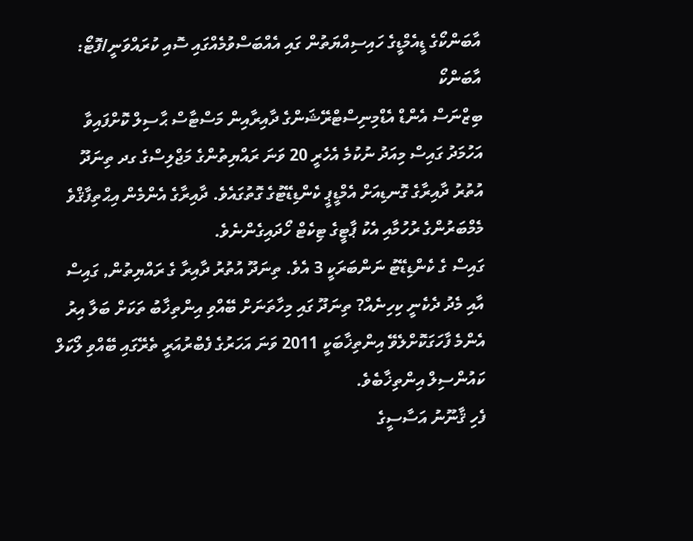އާބަންކޯގެ ޑީއެމްޑީގެ ހައިސިއްޔަތުން ގައި އެއްބަސްވުމެއްގައި ސޮއި ކުރައްވަނީ/ފޮޓޯ: އާބަންކޯ
ބިޒްނަސް އެންޑް އެޑްމިނިސްޓްރޭޝަންގެ ދާއިރާއިން މަސްޓާސް ޙާސިލް ކޮށްފައިވާ އަހުމަދު ގައިސް މިއަދު ނުކުމެ އެހެރީ 20 ވަނަ ރައްޔިތުންގެ މަޖްލިސްގެ ގދ ތިނަދޫ އުތުރު ދާއިރާގެ ގޮނޑިއަށް އެމްޑީޕީ ކެންޑިޑޭޓުގެ ގޮތުގައެވެ. ދާއިރާގެ އެންމެން އިޙްތިފާޤްވެ މެމްބަރުންގެ ރުހުމާއި އެކު ޕާޓީގެ ޓިކެޓް ހޯދައިގެންނެވެ.
ގައިސް ގެ ކެންޑިޑޭޓު ނަންބަރަކީ 3 އެވެ. ތިނަދޫ އުތުރު ދާއިރާ ގެ ރައްޔިތުން, ގައިސް އާއި މެދު ދެކެނީ ކިހިނެއް? ތިނަދޫ ގައި މިހާތަނަށް ބޭއްވި އިންތިޚާބު ތަކަށް ބަލާ އިރު އެންމެ ފާހަގަކޮށްލެވޭ އިންތިޚާބަކީ 2011 ވަނަ އަހަރުގެ ފެބްރުއަރީ ތެރޭގައި ބޭއްވި ލޯކަލް ކައުންސިލް އިންތިޚާބެވެ.
ފެހި ޤާނޫނު އަސާސީގެ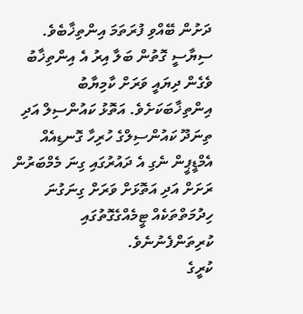ދަށުން ބޭއްވި ފުރަތަމަ އިންތިޚާބެވެ. ސިޔާސީ ގޮތުން ބަލާ އިރު އެ އިންތިޚާބު ވެގެން ދިޔައީ ވަރަށް ކާމިޔާބު އިންތިޚާބަކަށެވެ. އަތޮޅު ކައުންސިލް އަދި ތިނަދޫ ކައުންސިލްގެ ހުރިހާ ގޮނޑިއެއް އެމްޑީޕީން ނެގި އެ ދައުރުގައި ގިނަ މެމްބަރުން ރަށަށް އަދި އަތޮޅަށް ވަރަށް ގިނަގުނަ ހިދުމަތްތަކެއް ޓީމެއްގެގޮތުގައި ކުރިތަންފެނުނެވެ.
ކުރީގެ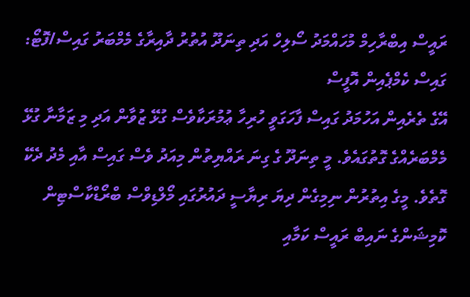ރައީސް އިބްރާހިމް މުހައްމަދު ސޯލިހް އަދި ތިނަދޫ އުތުރު ދާއިރާގެ މެމްބަރު ގައިސް/ފޮޓޯ: ގައިސް ކެމްޕެއިން އޮފީސް
އޭގެ ތެރެއިން އަހުމަދު ގައިސް ފާހަގަވީ ހުރިހާ ޢުމުރަކާވެސް ގުޅޭ ޒުވާން އަދި މި ޒަމާނާ ގުޅޭ މެމްބަރެއްގެ ގޮތުގައެވެ. މީ ތިނަދޫ ގެ ގިނަ ރައްޔިތުން މިއަދު ވެސް ގައިސް އާއި މެދު ދެކޭ ގޮތެވެ. މީގެ އިތުރުން ނިމިގެން ދިޔަ ރިޔާސީ ދައުރުގައި މޯލްޑިވްސް ބްރޯޑްކާސްޓިން ކޮމިޝަންގެ ނައިބް ރައީސް ކަމާއި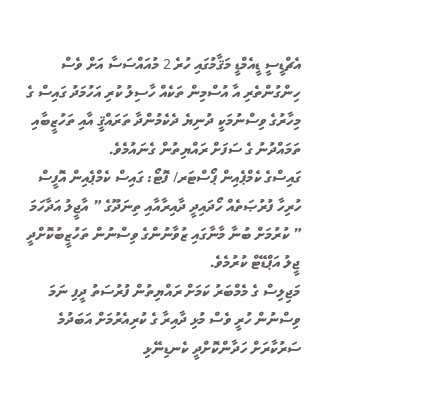އެޗްޑީސީ ޑީއެމްޑީ މަޤާމުގައި ހުރެ 2 މުއައްސަސާ އަށް ވެސް ހިންގުންތެރި އާ އުސްމިން ތަކެއް ހާސިލު ކުރި އަހުމަދު ގައިސް ގެ މިހާރުގެ ވިސްނުމަކީ ދުނިޔެ ދެކެމުންދާ ތަރައްޤީ އާއި ތަހުޒީބާއި ތަމައްދުނު ގެ ސަފަށް ރައްޔިތުން ގެނައުމެވެ.
ގައިސްގެ ކެމްޕެއިން ޕޯސްޓަރ/ ފޮޓޯ: ގައިސް ކެމްޕެއިން އޮފީސް
ހުރިހާ ފުރުޞަތެއް ހޯދައިދީ ދާއިރާއާއި ތިނަދޫގެ ” އާޖީލު އަދާހަމަ ” ކުރުމަށް ބުނާ މާނާގައި ޒުވާނުންގެ ވިސްނުން ތަހުޒީބުކޮށްދީ ޖީލު އަޕްޑޭޓް ކުރުމެވެ.
މަޖިލިސް ގެ މެމްބަރު ކަމަށް ރައްޔިތުން ފުރުސަތު ދީފި ނަމަ ވިސްނުން ހުރީ ވެސް މުޅި ދާއިރާ ގެ ކުރިއެރުމަށް އަބަދުމެ ސަރުކާރަށް ހަދާންކޮށްދީ ކެނޑިނޭޅި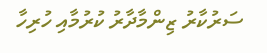ސަރުކާރު ޒިންމާދާރު ކުރުމާއި ހުރިހާ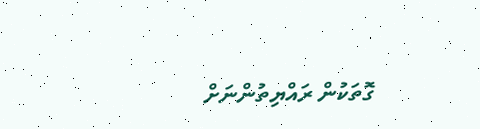ގޮތަކުން ރައްޔިތުންނަށް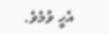އެހީ ވުމެވެ.